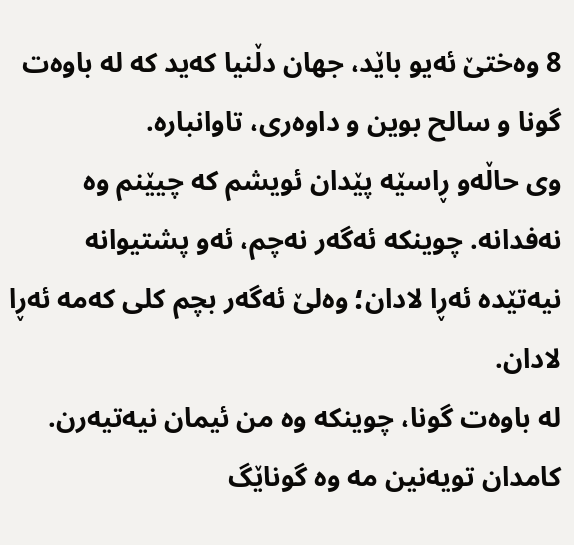8 وەختێ ئەیو باێد، جهان دڵنیا کەید که له باوەت گونا و سالح بوین و داوەری، تاوانباره.
وی حاڵەو ڕاسێه پێدان ئویشم که چیێنم وه نەفدانه. چوینکه ئەگەر نەچم، ئەو پشتیوانه نیەتێدە ئەڕا لادان؛ وەلێ ئەگەر بچم کلی کەمه ئەڕا لادان.
له باوەت گونا، چوینکه وه من ئیمان نیەتیەرن.
کامدان تویەنین مه وه گوناێگ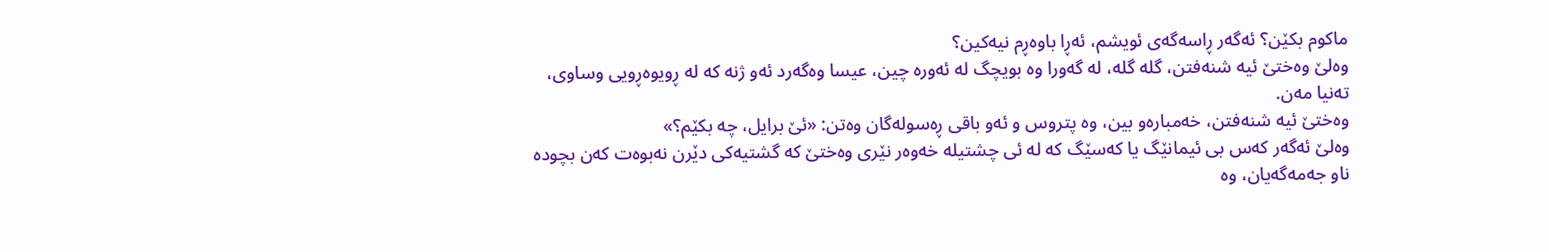ماکوم بکێن؟ ئەگەر ڕاسەگەی ئویشم، ئەڕا باوەڕم نیەکین؟
وەلێ وەختێ ئیه شنەفتن، گله گله، له گەورا وه بویچگ له ئەوره چین، عیسا وەگەرد ئەو ژنه که له ڕویوەڕویی وساوی، تەنیا مەن.
وەختێ ئیه شنەفتن، خەمبارەو بین، وه پتروس و ئەو باقی ڕەسولەگان وەتن: «ئێ برایل، چه بکێم؟»
وەلێ ئەگەر کەس بی ئیمانێگ یا کەسێگ که له ئی چشتیله خەوەر نێری وەختێ که گشتیەکی دێرن نەبوەت کەن بچوده ناو جەمەگەیان، وه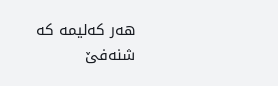هەر کەلیمه که شنەفێ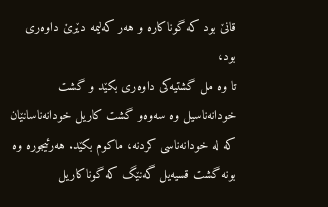قانێ بود که گوناکاره و هەر کەلیمه دێرێ داوەری بود،
تا وه مل گشتیەکی داوەری بکێد و گشت خودانەناسیل وه سەوەو گشت کاریل خودانەناسانێان که له خودانەناسی کردنه، ماکوم بکێد. هەرئیجوره وه بونه گشت قسیەيل گەنێگ که گوناکاریل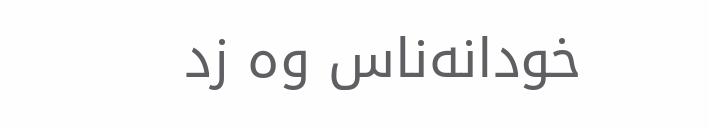خودانەناس وه زد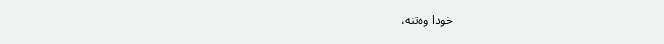خودا وەتنه،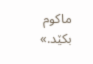ماکوم بکێد.»